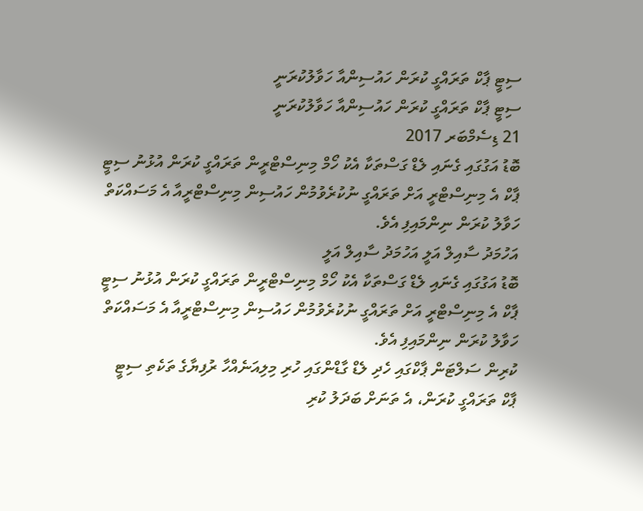ސިޓީ ޕާކް ތަރައްގީ ކުރަން ހައުސިންއާ ހަވާލުކުރަނީ
ސިޓީ ޕާކް ތަރައްގީ ކުރަން ހައުސިންއާ ހަވާލުކުރަނީ
21 ޑިސެމްބަރ 2017
ބޮޑު އަގުގައި ގެނައި ލެޑް ގަސްތަކާ އެކު ހޯމް މިނިސްޓްރީން ތަރައްގީ ކުރަން އުޅުނު ސިޓީ ޕާކް އެ މިނިސްޓްރީ އަށް ތަރައްގީ ނުކުރެވުމުން ހައުސިން މިނިސްޓްރީއާ އެ މަސައްކަތް ހަވާލު ކުރަން ނިންމައިފި އެވެ.
އަހުމަދު ސާއިލް އަލީ އަހުމަދު ސާއިލް އަލީ
ބޮޑު އަގުގައި ގެނައި ލެޑް ގަސްތަކާ އެކު ހޯމް މިނިސްޓްރީން ތަރައްގީ ކުރަން އުޅުނު ސިޓީ ޕާކް އެ މިނިސްޓްރީ އަށް ތަރައްގީ ނުކުރެވުމުން ހައުސިން މިނިސްޓްރީއާ އެ މަސައްކަތް ހަވާލު ކުރަން ނިންމައިފި އެވެ.
ކުރިން ސަލްޓަން ޕާކްގައި ހެދި ލެޑް ގާޑްންގައި ހުރި މިލިއަނެއްހާ ރުފިޔާގެ ތަކެތި ސިޓީ ޕާކް ތަރައްގީ ކުރަން، އެ ތަނަށް ބަދަލު ކުރި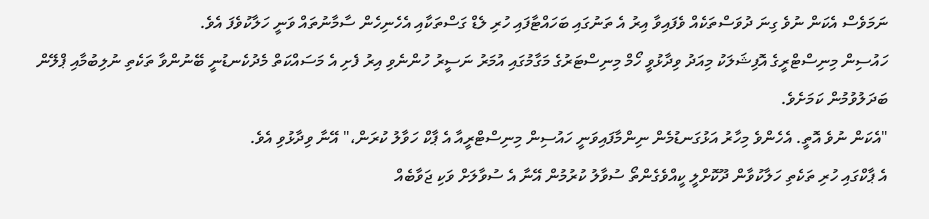ނަމަވެސް އެކަން ނުވެ ގިނަ ދުވަސްތަކެއް ވެފައިވާ އިރު އެ ތަނުގައި ބަހައްޓާފައި ހުރި ލެޑް ގަސްތަކާއި އެހެނިހެން ސާމާނުތައް ވަނީ ހަލާކުވެފަ އެވެ.
ހައުސިން މިނިސްޓްރީގެ އޮފިޝަލަކު މިއަދު ވިދާޅުވީ ހޯމް މިނިސްޓަރުގެ މަގާމުގައި އުމަރު ނަސީރު ހުންނެވި އިރު ފެށި އެ މަސައްކަތް މެދުކެނޑުނީ ބޭނުންވާ ތަކެތި ނުލިބުމާއި ޕްލޭން ބަދަލުވުމުން ކަމަށެވެ.
"އެކަން ނުވެ އޮތީ. އެހެންވެ މިހާރު އަޅުގަނޑުމެން ނިންމާފައިވަނީ ހައުސިން މިނިސްޓްރީއާ އެ ޕާކް ހަވާލު ކުރަން،" އޭނާ ވިދާޅުވި އެވެ.
އެ ޕާކްގައި ހުރި ތަކެތި ހަލާކުވާން ދޫކޮށްލީ ކީއްވެގެންތޯ ސުވާލު ކުރުމުން އޭނާ އެ ސުވާލަށް ވަކި ޖަވާބެއް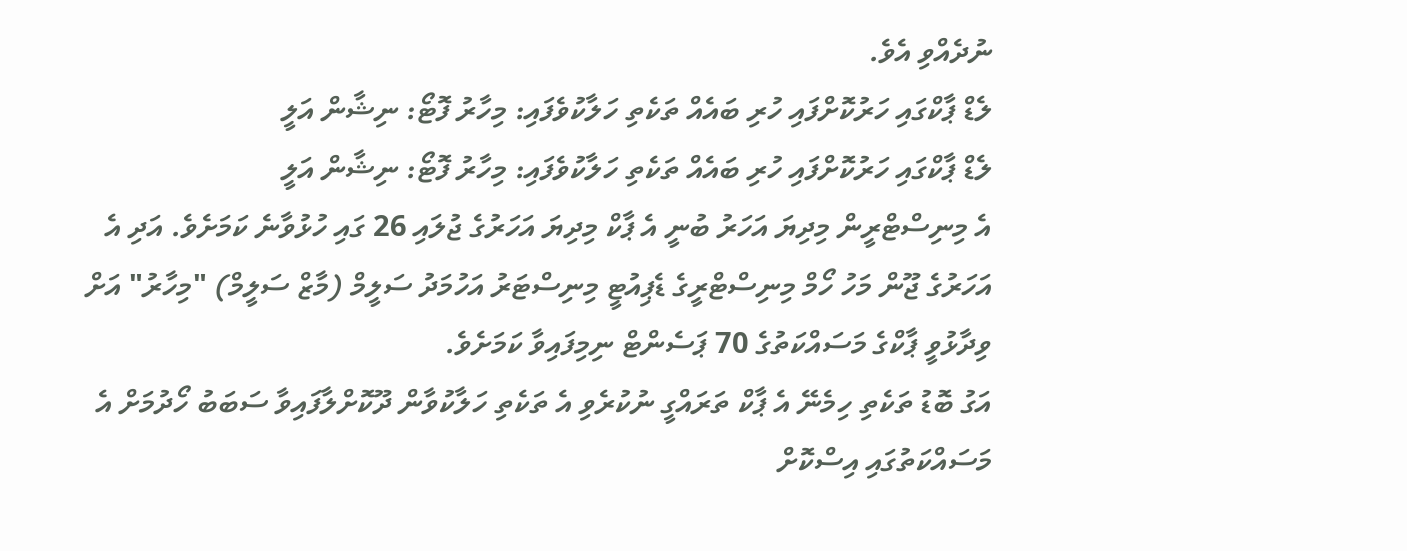ނުދެއްވި އެވެ.
ލެޑް ޕާކްގައި ހަރުކޮށްފައި ހުރި ބައެއް ތަކެތި ހަލާކުވެފައި: މިހާރު ފޮޓޯ: ނިޝާން އަލީ
ލެޑް ޕާކްގައި ހަރުކޮށްފައި ހުރި ބައެއް ތަކެތި ހަލާކުވެފައި: މިހާރު ފޮޓޯ: ނިޝާން އަލީ
އެ މިނިސްޓްރީން މިދިޔަ އަހަރު ބުނީ އެ ޕާކް މިދިޔަ އަހަރުގެ ޖުލައި 26 ގައި ހުޅުވާނެ ކަމަށެވެ. އަދި އެ އަހަރުގެ ޖޫން މަހު ހޯމް މިނިސްޓްރީގެ ޑެޕިއުޓީ މިނިސްޓަރު އަހުމަދު ސަލީމް (މާޒް ސަލީމް) "މިހާރު" އަށް ވިދާޅުވީ ޕާކްގެ މަސައްކަތުގެ 70 ޕަސެންޓް ނިމިފައިވާ ކަމަށެވެ.
އަގު ބޮޑު ތަކެތި ހިމެނޭ އެ ޕާކް ތަރައްގީ ނުކުރެވި އެ ތަކެތި ހަލާކުވާން ދޫކޮށްލާފައިވާ ސަބަބު ހޯދުމަށް އެ މަސައްކަތުގައި އިސްކޮށް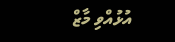އުޅުއްވި މާޒް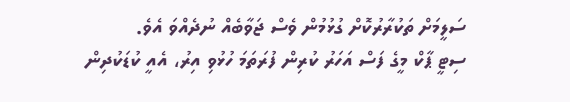ސަލީމަށް ތަކުރާރުކޮށް ގުޅުމުން ވެސް ޖަވާބެއް ނުދެއްވަ އެވެ.
ސިޓީ ޕާކް މީގެ ފަސް އަހަރު ކުރިން ފުރަތަމަ ހުޅުވި އިރު، އެއީ ކުޑަކުދިން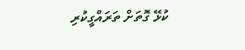ކުޅޭ ގޮތަށް ތަރައްގީކުރި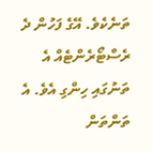ތަނެކެވެ. އޭގެ ފަހުން ދެ ރެސްޓޯރެންޓެއް އެ ތަނުގައި ހިންގި އެވެ. އެ ތަންތަން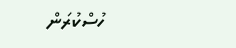ހުސްކުރަން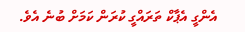އެންގީ އެޕާކް ތަރައްގީ ކުރަން ކަމަށް ބުނެ އެވެ.